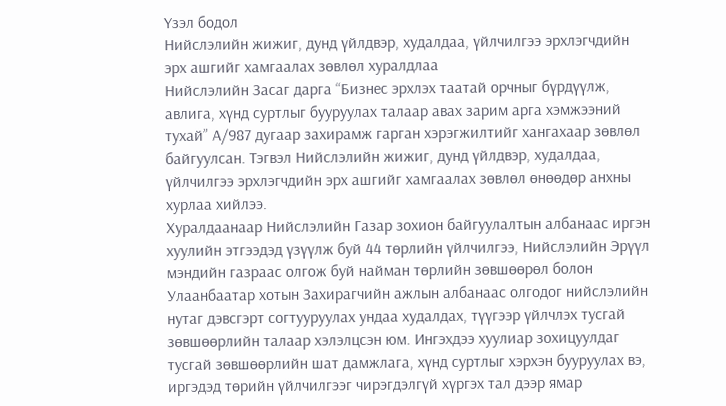Үзэл бодол
Нийслэлийн жижиг, дунд үйлдвэр, худалдаа, үйлчилгээ эрхлэгчдийн эрх ашгийг хамгаалах зөвлөл хуралдлаа
Нийслэлийн Засаг дарга “Бизнес эрхлэх таатай орчныг бүрдүүлж, авлига, хүнд суртлыг бууруулах талаар авах зарим арга хэмжээний тухай” А/987 дугаар захирамж гарган хэрэгжилтийг хангахаар зөвлөл байгуулсан. Тэгвэл Нийслэлийн жижиг, дунд үйлдвэр, худалдаа, үйлчилгээ эрхлэгчдийн эрх ашгийг хамгаалах зөвлөл өнөөдөр анхны хурлаа хийлээ.
Хуралдаанаар Нийслэлийн Газар зохион байгуулалтын албанаас иргэн хуулийн этгээдэд үзүүлж буй 44 төрлийн үйлчилгээ, Нийслэлийн Эрүүл мэндийн газраас олгож буй найман төрлийн зөвшөөрөл болон Улаанбаатар хотын Захирагчийн ажлын албанаас олгодог нийслэлийн нутаг дэвсгэрт согтууруулах ундаа худалдах, түүгээр үйлчлэх тусгай зөвшөөрлийн талаар хэлэлцсэн юм. Ингэхдээ хуулиар зохицуулдаг тусгай зөвшөөрлийн шат дамжлага, хүнд суртлыг хэрхэн бууруулах вэ, иргэдэд төрийн үйлчилгээг чирэгдэлгүй хүргэх тал дээр ямар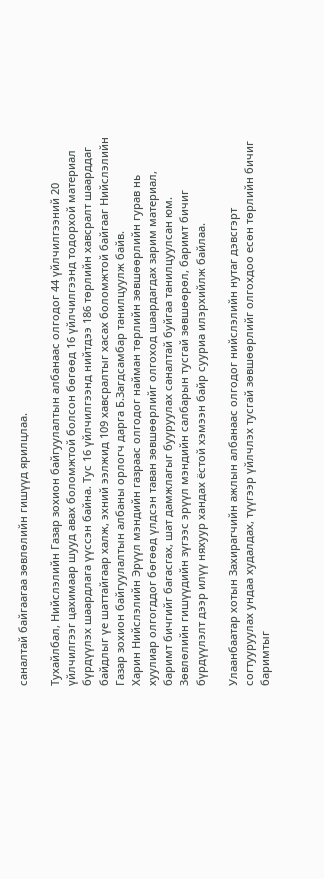саналтай байгаагаа зөвлөлийн гишүүд ярилцлаа.

Тухайлбал, Нийслэлийн Газар зохион байгуулалтын албанаас олгодог 44 үйлчилгээний 20 үйлчилгээг цахимаар шууд авах боломжтой болсон бөгөөд 16 үйлчилгээнд тодорхой материал бүрдүүлэх шаардлага үүссэн байна. Тус 16 үйлчилгээнд нийтдээ 186 төрлийн хавсралт шаарддаг байдлыг үе шаттайгаар халж, эхний ээлжид 109 хавсралтыг хасах боломжтой байгааг Нийслэлийн Газар зохион байгуулалтын албаны орлогч дарга Б.Загдсамбар танилцуулж байв.
Харин Нийслэлийн Эрүүл мэндийн газраас олгодог найман төрлийн зөвшөөрлийн гурав нь хуулиар олгогддог бөгөөд үлдсэн таван зөвшөөрлийг олгоход шаардагдах зарим материал, баримт бичгийг багасгах, шат дамжлагыг бууруулах саналтай буйгаа танилцуулсан юм. Зөвлөлийн гишүүдийн зүгээс эрүүл мэндийн салбарын тусгай зөвшөөрөл, баримт бичиг бүрдүүлэлт дээр илүү няхуур хандах ёстой хэмээн байр сууриа илэрхийлж байлаа.

Улаанбаатар хотын Захирагчийн ажлын албанаас олгодог нийслэлийн нутаг дэвсгэрт согтууруулах ундаа худалдах, түүгээр үйлчлэх тусгай зөвшөөрлийг олгохдоо есөн төрлийн бичиг баримтыг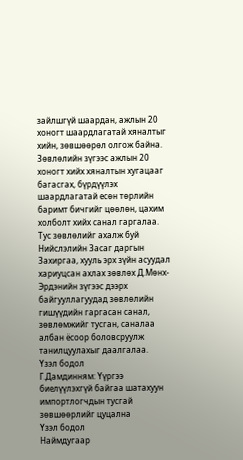зайлшгүй шаардан, ажлын 20 хоногт шаардлагатай хяналтыг хийн, зөвшөөрөл олгож байна. Зөвлөлийн зүгээс ажлын 20 хоногт хийх хяналтын хугацааг багасгах, бүрдүүлэх шаардлагатай есөн төрлийн баримт бичгийг цөөлөн, цахим холболт хийх санал гаргалаа.
Тус зөвлөлийг ахалж буй Нийслэлийн Засаг даргын Захиргаа, хууль эрх зүйн асуудал хариуцсан ахлах зөвлөх Д.Мөнх-Эрдэнийн зүгээс дээрх байгууллагуудад зөвлөлийн гишүүдийн гаргасан санал, зөвлөмжийг тусган, саналаа албан ёсоор боловсруулж танилцуулахыг даалгалаа.
Үзэл бодол
Г.Дамдинням: Үүргээ биелүүлэхгүй байгаа шатахуун импортлогчдын тусгай зөвшөөрлийг цуцална
Үзэл бодол
Наймдугаар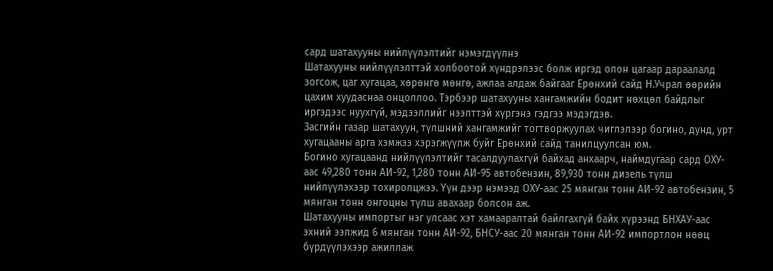сард шатахууны нийлүүлэлтийг нэмэгдүүлнэ
Шатахууны нийлүүлэлттэй холбоотой хүндрэлээс болж иргэд олон цагаар дараалалд зогсож, цаг хугацаа, хөрөнгө мөнгө, ажлаа алдаж байгааг Ерөнхий сайд Н.Учрал өөрийн цахим хуудаснаа онцоллоо. Тэрбээр шатахууны хангамжийн бодит нөхцөл байдлыг иргэдээс нуухгүй, мэдээллийг нээлттэй хүргэнэ гэдгээ мэдэгдэв.
Засгийн газар шатахуун, түлшний хангамжийг тогтворжуулах чиглэлээр богино, дунд, урт хугацааны арга хэмжээ хэрэгжүүлж буйг Ерөнхий сайд танилцуулсан юм.
Богино хугацаанд нийлүүлэлтийг тасалдуулахгүй байхад анхаарч, наймдугаар сард ОХУ-аас 49,280 тонн АИ-92, 1,280 тонн АИ-95 автобензин, 89,930 тонн дизель түлш нийлүүлэхээр тохиролцжээ. Үүн дээр нэмээд ОХУ-аас 25 мянган тонн АИ-92 автобензин, 5 мянган тонн онгоцны түлш авахаар болсон аж.
Шатахууны импортыг нэг улсаас хэт хамааралтай байлгахгүй байх хүрээнд БНХАУ-аас эхний ээлжид 6 мянган тонн АИ-92, БНСУ-аас 20 мянган тонн АИ-92 импортлон нөөц бүрдүүлэхээр ажиллаж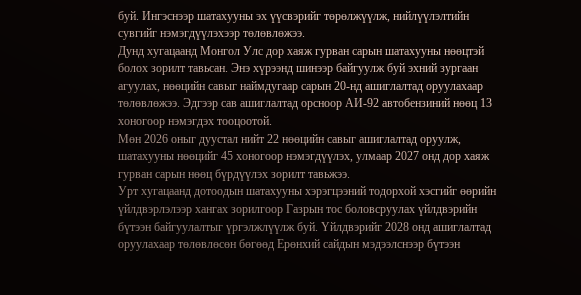буй. Ингэснээр шатахууны эх үүсвэрийг төрөлжүүлж, нийлүүлэлтийн сувгийг нэмэгдүүлэхээр төлөвлөжээ.
Дунд хугацаанд Монгол Улс дор хаяж гурван сарын шатахууны нөөцтэй болох зорилт тавьсан. Энэ хүрээнд шинээр байгуулж буй эхний зургаан агуулах, нөөцийн савыг наймдугаар сарын 20-нд ашиглалтад оруулахаар төлөвлөжээ. Эдгээр сав ашиглалтад орсноор АИ-92 автобензиний нөөц 13 хоногоор нэмэгдэх тооцоотой.
Мөн 2026 оныг дуустал нийт 22 нөөцийн савыг ашиглалтад оруулж, шатахууны нөөцийг 45 хоногоор нэмэгдүүлэх, улмаар 2027 онд дор хаяж гурван сарын нөөц бүрдүүлэх зорилт тавьжээ.
Урт хугацаанд дотоодын шатахууны хэрэгцээний тодорхой хэсгийг өөрийн үйлдвэрлэлээр хангах зорилгоор Газрын тос боловсруулах үйлдвэрийн бүтээн байгуулалтыг үргэлжлүүлж буй. Үйлдвэрийг 2028 онд ашиглалтад оруулахаар төлөвлөсөн бөгөөд Ерөнхий сайдын мэдээлснээр бүтээн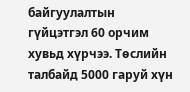байгуулалтын гүйцэтгэл 60 орчим хувьд хүрчээ. Төслийн талбайд 5000 гаруй хүн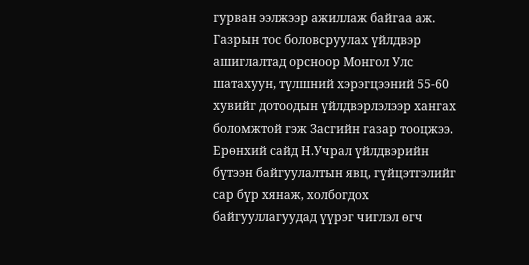гурван ээлжээр ажиллаж байгаа аж.
Газрын тос боловсруулах үйлдвэр ашиглалтад орсноор Монгол Улс шатахуун, түлшний хэрэгцээний 55-60 хувийг дотоодын үйлдвэрлэлээр хангах боломжтой гэж Засгийн газар тооцжээ.
Ерөнхий сайд Н.Учрал үйлдвэрийн бүтээн байгуулалтын явц, гүйцэтгэлийг сар бүр хянаж, холбогдох байгууллагуудад үүрэг чиглэл өгч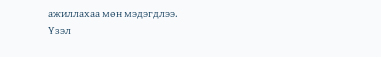ажиллахаа мөн мэдэгдлээ.
Үзэл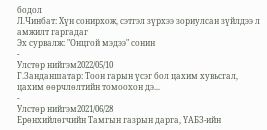бодол
Л.Чинбат: Хүн сонирхож, сэтгэл зүрхээ зориулсан зүйлдээ л амжилт гаргадаг
Эх сурвалж: "Онцгой мэдээ" сонин
-
Улстөр нийгэм2022/05/10
Г.Занданшатар: Тоон гарын үсэг бол цахим хувьсгал, цахим өөрчлөлтийн томоохон дэ...
-
Улстөр нийгэм2021/06/28
Ерөнхийлөгчийн Тамгын газрын дарга, ҮАБЗ-ийн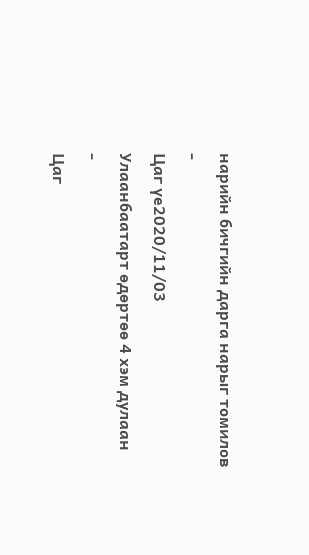нарийн бичгийн дарга нарыг томилов
-
Цаг үе2020/11/03
Улаанбаатарт өдөртөө 4 хэм дулаан
-
Цаг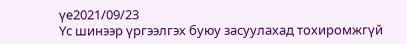үе2021/09/23
Үс шинээр үргээлгэх буюу засуулахад тохиромжгүй